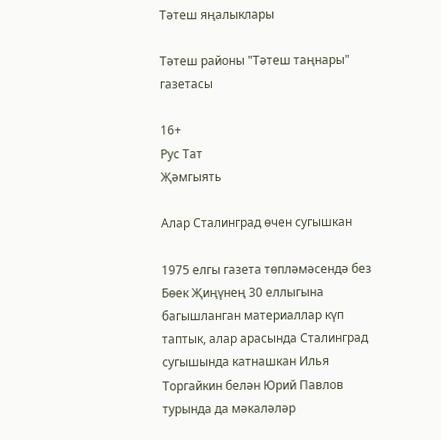Тәтеш яңалыклары

Тәтеш районы "Тәтеш таңнары" газетасы

16+
Рус Тат
Җәмгыять

Алар Сталинград өчен сугышкан

1975 елгы газета төпләмәсендә без Бөек Җиңүнең 30 еллыгына багышланган материаллар күп таптык, алар арасында Сталинград сугышында катнашкан Илья Торгайкин белән Юрий Павлов турында да мәкаләләр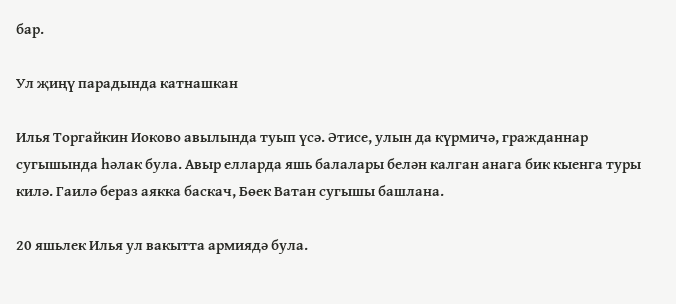бар.

Ул җиңү парадында катнашкан

Илья Торгайкин Иоково авылында туып үсә. Әтисе, улын да күрмичә, гражданнар сугышында һәлак була. Авыр елларда яшь балалары белән калган анага бик кыенга туры килә. Гаилә бераз аякка баскач, Бөек Ватан сугышы башлана.

20 яшьлек Илья ул вакытта армиядә була.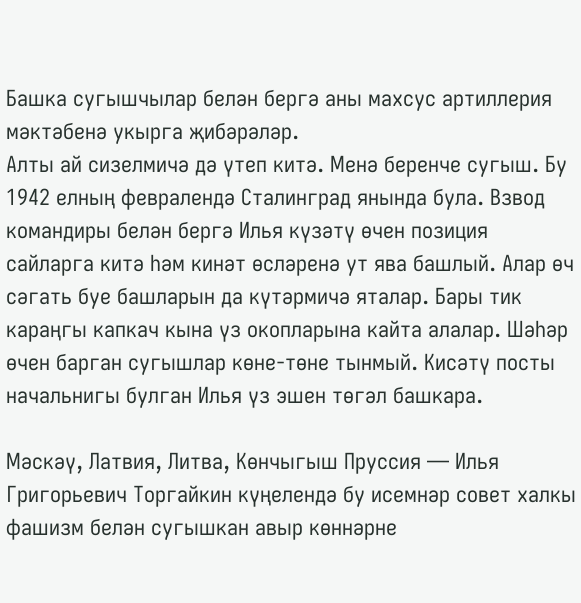Башка сугышчылар белән бергә аны махсус артиллерия мәктәбенә укырга җибәрәләр.
Алты ай сизелмичә дә үтеп китә. Менә беренче сугыш. Бу 1942 елның февралендә Сталинград янында була. Взвод командиры белән бергә Илья күзәтү өчен позиция сайларга китә һәм кинәт өсләренә ут ява башлый. Алар өч сәгать буе башларын да күтәрмичә яталар. Бары тик караңгы капкач кына үз окопларына кайта алалар. Шәһәр өчен барган сугышлар көне-төне тынмый. Кисәтү посты начальнигы булган Илья үз эшен төгәл башкара.

Мәскәү, Латвия, Литва, Көнчыгыш Пруссия — Илья Григорьевич Торгайкин күңелендә бу исемнәр совет халкы фашизм белән сугышкан авыр көннәрне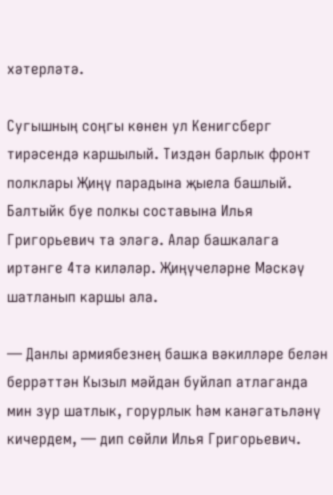хәтерләтә.

Сугышның соңгы көнен ул Кенигсберг тирәсендә каршылый. Тиздән барлык фронт полклары Җиңү парадына җыела башлый. Балтыйк буе полкы составына Илья Григорьевич та эләгә. Алар башкалага иртәнге 4тә киләләр. Җиңүчеләрне Мәскәү шатланып каршы ала.

— Данлы армиябезнең башка вәкилләре белән беррәттән Кызыл мәйдан буйлап атлаганда мин зур шатлык, горурлык һәм канәгатьләнү кичердем, — дип сөйли Илья Григорьевич.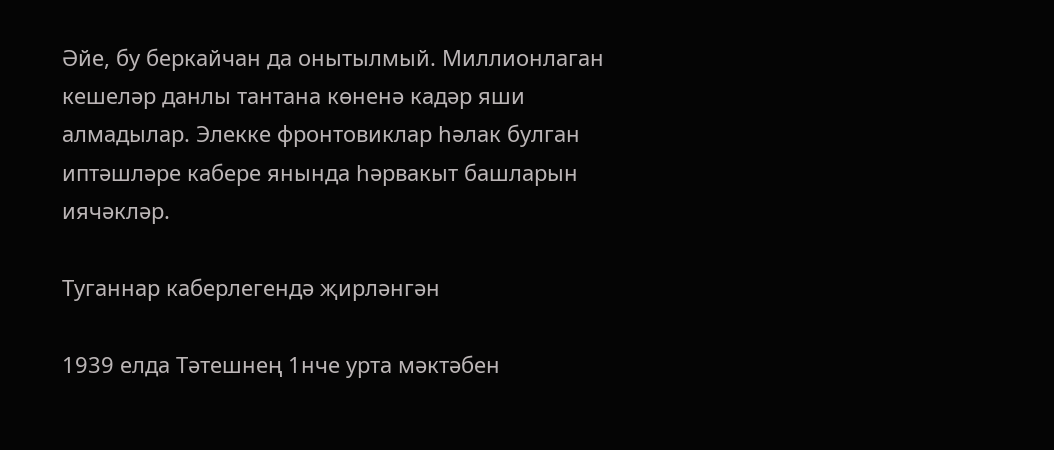Әйе, бу беркайчан да онытылмый. Миллионлаган кешеләр данлы тантана көненә кадәр яши алмадылар. Элекке фронтовиклар һәлак булган иптәшләре кабере янында һәрвакыт башларын иячәкләр.

Туганнар каберлегендә җирләнгән

1939 елда Тәтешнең 1нче урта мәктәбен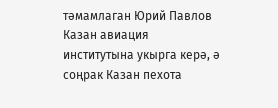тәмамлаган Юрий Павлов Казан авиация институтына укырга керә, ә соңрак Казан пехота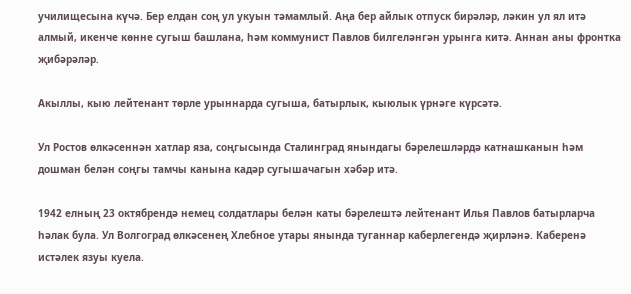училищесына күчә. Бер елдан соң ул укуын тәмамлый. Аңа бер айлык отпуск бирәләр, ләкин ул ял итә алмый, икенче көнне сугыш башлана, һәм коммунист Павлов билгеләнгән урынга китә. Аннан аны фронтка җибәрәләр.

Акыллы, кыю лейтенант төрле урыннарда сугыша, батырлык, кыюлык үрнәге күрсәтә.

Ул Ростов өлкәсеннән хатлар яза, соңгысында Сталинград янындагы бәрелешләрдә катнашканын һәм дошман белән соңгы тамчы канына кадәр сугышачагын хәбәр итә.

1942 елның 23 октябрендә немец солдатлары белән каты бәрелештә лейтенант Илья Павлов батырларча һәлак була. Ул Волгоград өлкәсенең Хлебное утары янында туганнар каберлегендә җирләнә. Каберенә истәлек язуы куела.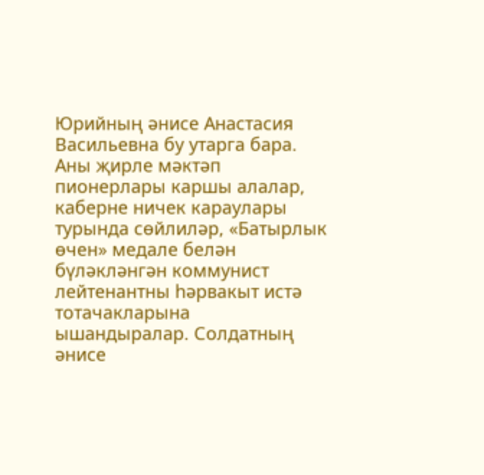Юрийның әнисе Анастасия Васильевна бу утарга бара. Аны җирле мәктәп пионерлары каршы алалар, каберне ничек караулары турында сөйлиләр, «Батырлык өчен» медале белән бүләкләнгән коммунист лейтенантны һәрвакыт истә тотачакларына ышандыралар. Солдатның әнисе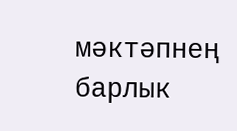мәктәпнең барлык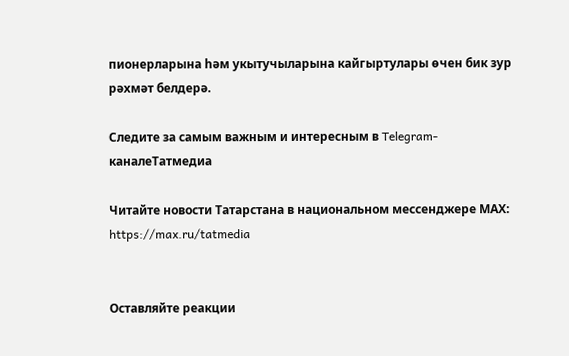пионерларына һәм укытучыларына кайгыртулары өчен бик зур рәхмәт белдерә.

Следите за самым важным и интересным в Telegram-каналеТатмедиа

Читайте новости Татарстана в национальном мессенджере MАХ: https://max.ru/tatmedia


Оставляйте реакции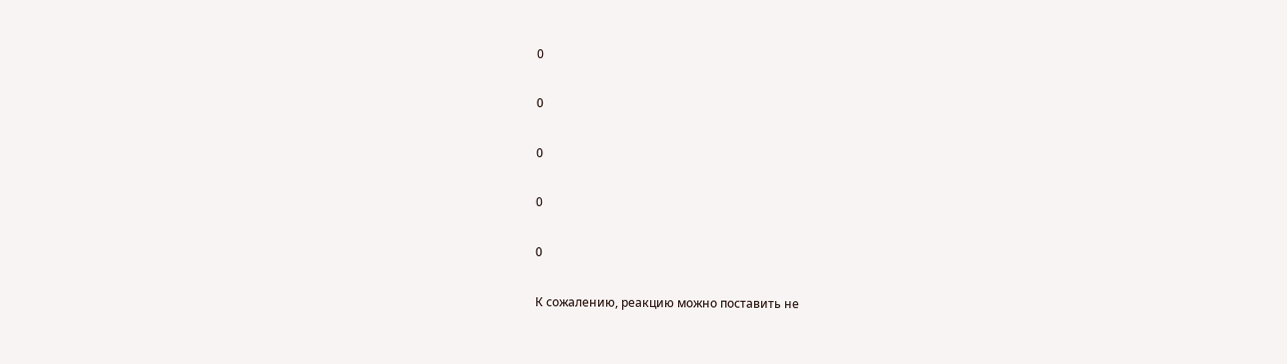0

0

0

0

0

К сожалению, реакцию можно поставить не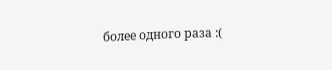более одного раза :(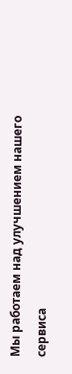Мы работаем над улучшением нашего сервиса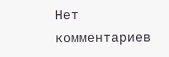Нет комментариев